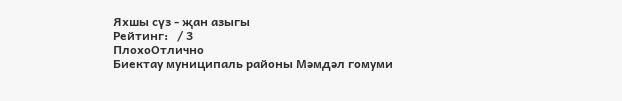Яхшы сүз - җан азыгы
Рейтинг:   / 3
ПлохоОтлично
Биектау муниципаль районы Мәмдәл гомуми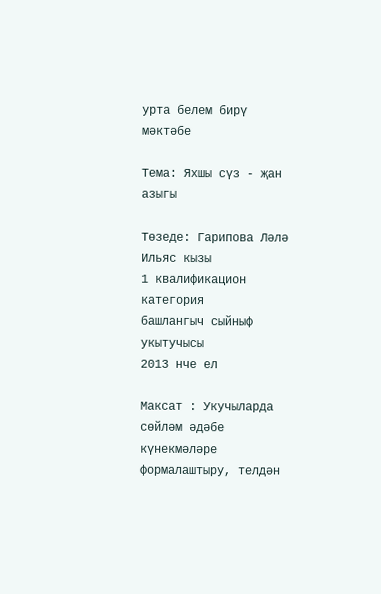урта белем бирү мәктәбе

Тема: Яхшы сүз - җан азыгы

Төзеде: Гарипова Ләлә Ильяс кызы
1 квалификацион категория
башлангыч сыйныф укытучысы
2013 нче ел

Максат : Укучыларда сөйләм әдәбе күнекмәләре формалаштыру, телдән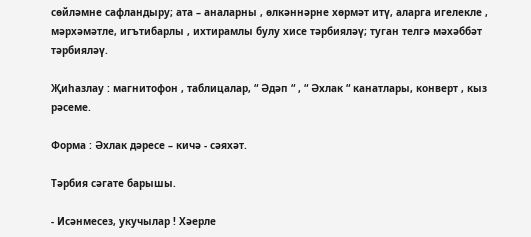сөйләмне сафландыру; ата – аналарны , өлкәннәрне хөрмәт итү, аларга игелекле , мәрхәмәтле, игътибарлы , ихтирамлы булу хисе тәрбияләү; туган телгә мәхәббәт тәрбияләү.

Җиһазлау : магнитофон , таблицалар, “ Әдәп “ , “ Әхлак “ канатлары, конверт , кыз рәсеме.

Форма : Әхлак дәресе – кичә - сәяхәт.

Тәрбия сәгате барышы.

- Исәнмесез, укучылар ! Хәерле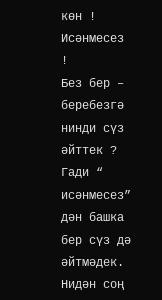көн !
Исәнмесез !
Без бер – беребезгә нинди сүз әйттек ?
Гади “ исәнмесез” дән башка бер сүз дә әйтмәдек.
Нидән соң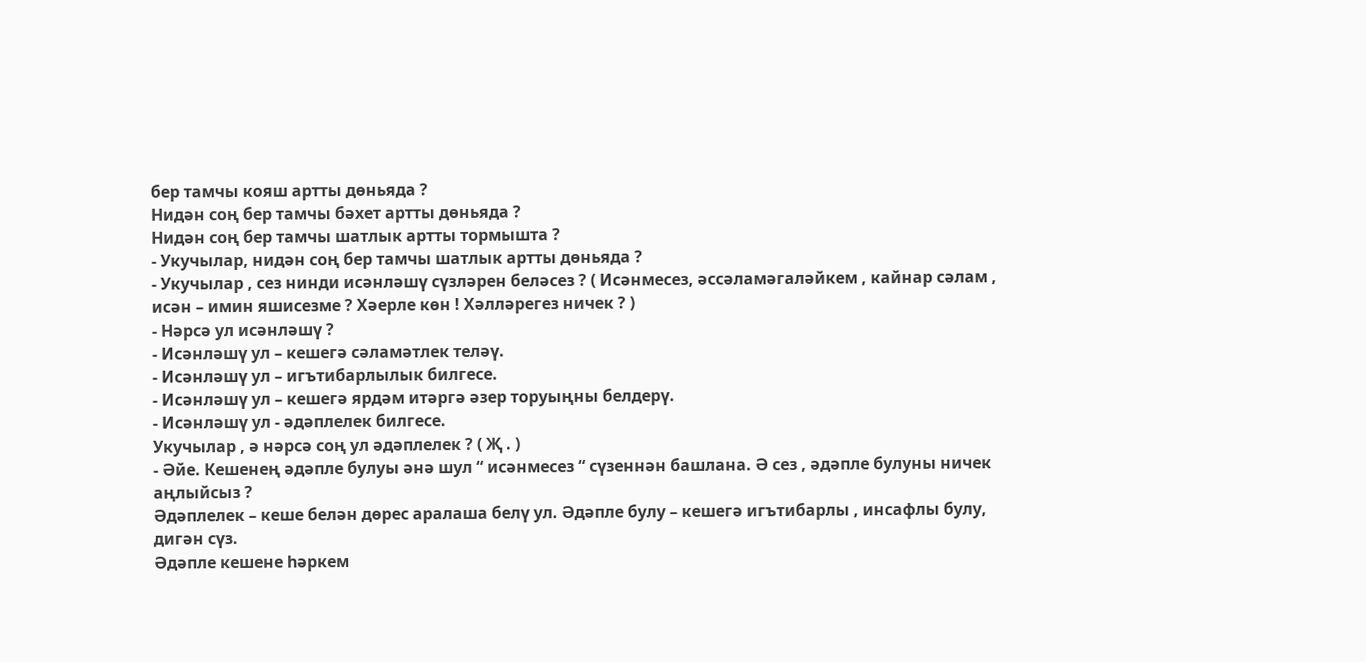бер тамчы кояш артты дөньяда ?
Нидән соң бер тамчы бәхет артты дөньяда ?
Нидән соң бер тамчы шатлык артты тормышта ?
- Укучылар, нидән соң бер тамчы шатлык артты дөньяда ?
- Укучылар , сез нинди исәнләшү сүзләрен беләсез ? ( Исәнмесез, әссәламәгаләйкем , кайнар сәлам , исән – имин яшисезме ? Хәерле көн ! Хәлләрегез ничек ? )
- Нәрсә ул исәнләшү ?
- Исәнләшү ул – кешегә сәламәтлек теләү.
- Исәнләшү ул – игътибарлылык билгесе.
- Исәнләшү ул – кешегә ярдәм итәргә әзер торуыңны белдерү.
- Исәнләшү ул - әдәплелек билгесе.
Укучылар , ә нәрсә соң ул әдәплелек ? ( Җ . )
- Әйе. Кешенең әдәпле булуы әнә шул “ исәнмесез “ сүзеннән башлана. Ә сез , әдәпле булуны ничек аңлыйсыз ?
Әдәплелек – кеше белән дөрес аралаша белү ул. Әдәпле булу – кешегә игътибарлы , инсафлы булу, дигән сүз.
Әдәпле кешене һәркем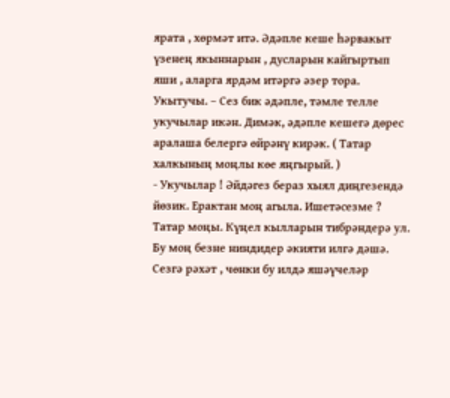ярата , хөрмәт итә. Әдәпле кеше һәрвакыт үзенең якыннарын , дусларын кайгыртып яши , аларга ярдәм итәргә әзер тора.
Укытучы. – Сез бик әдәпле, тәмле телле укучылар икән. Димәк, әдәпле кешегә дөрес аралаша белергә өйрәнү кирәк. ( Татар халкының моңлы көе яңгырый. )
- Укучылар ! Әйдәгез бераз хыял диңгезендә йөзик. Ерактан моң агыла. Ишетәсезме ? Татар моңы. Күңел кылларын тибрәндерә ул. Бу моң безне ниндидер әкияти илгә дәшә. Сезгә рәхәт , чөнки бу илдә яшәүчеләр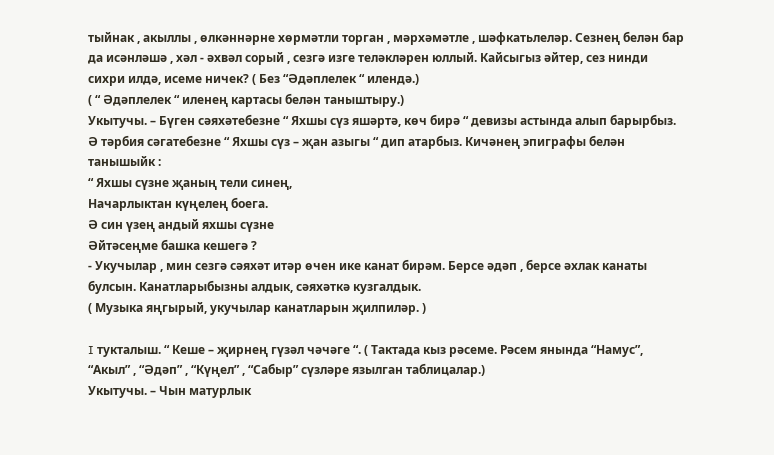тыйнак , акыллы , өлкәннәрне хөрмәтли торган , мәрхәмәтле , шәфкатьлеләр. Сезнең белән бар да исәнләшә , хәл - әхвәл сорый , сезгә изге теләкләрен юллый. Кайсыгыз әйтер, сез нинди сихри илдә, исеме ничек? ( Без “Әдәплелек “ илендә.)
( “ Әдәплелек “ иленең картасы белән таныштыру.)
Укытучы. – Бүген сәяхәтебезне “ Яхшы сүз яшәртә, көч бирә “ девизы астында алып барырбыз. Ә тәрбия сәгатебезне “ Яхшы сүз – җан азыгы “ дип атарбыз. Кичәнең эпиграфы белән танышыйк :
“ Яхшы сүзне җаның тели синең,
Начарлыктан күңелең боега.
Ә син үзең андый яхшы сүзне
Әйтәсеңме башка кешегә ?
- Укучылар , мин сезгә сәяхәт итәр өчен ике канат бирәм. Берсе әдәп , берсе әхлак канаты булсын. Канатларыбызны алдык, сәяхәткә кузгалдык.
( Музыка яңгырый, укучылар канатларын җилпиләр. )

I тукталыш. “ Кеше – җирнең гүзәл чәчәге “. ( Тактада кыз рәсеме. Рәсем янында “Намус”, “Акыл” , “Әдәп” , “Күңел” , “Сабыр” сүзләре язылган таблицалар.)
Укытучы. – Чын матурлык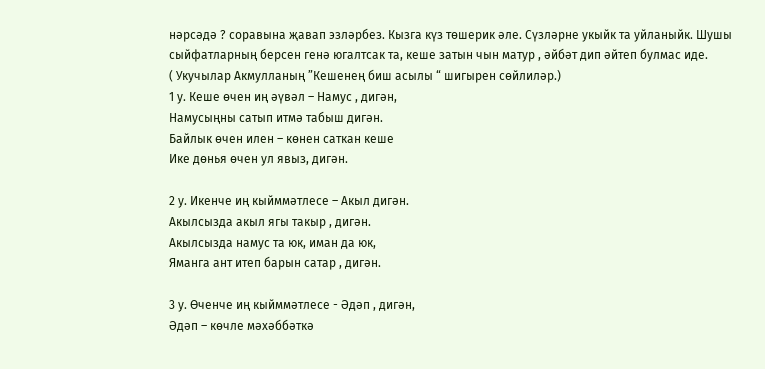нәрсәдә ? соравына җавап эзләрбез. Кызга күз төшерик әле. Сүзләрне укыйк та уйланыйк. Шушы сыйфатларның берсен генә югалтсак та, кеше затын чын матур , әйбәт дип әйтеп булмас иде.
( Укучылар Акмулланың ”Кешенең биш асылы “ шигырен сөйлиләр.)
1 у. Кеше өчен иң әүвәл – Намус , дигән,
Намусыңны сатып итмә табыш дигән.
Байлык өчен илен – көнен саткан кеше
Ике дөнья өчен ул явыз, дигән.

2 у. Икенче иң кыйммәтлесе – Акыл дигән.
Акылсызда акыл ягы такыр , дигән.
Акылсызда намус та юк, иман да юк,
Яманга ант итеп барын сатар , дигән.

3 у. Өченче иң кыйммәтлесе - Әдәп , дигән,
Әдәп – көчле мәхәббәткә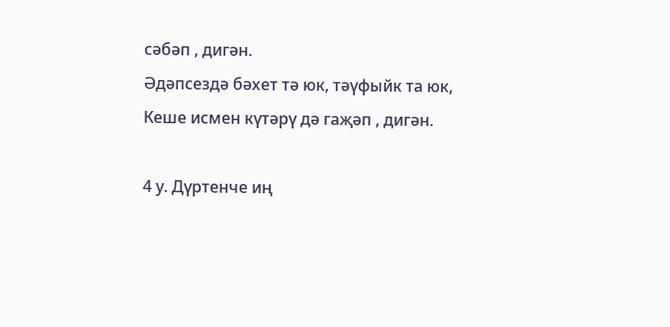сәбәп , дигән.
Әдәпсездә бәхет тә юк, тәүфыйк та юк,
Кеше исмен күтәрү дә гаҗәп , дигән.

4 у. Дүртенче иң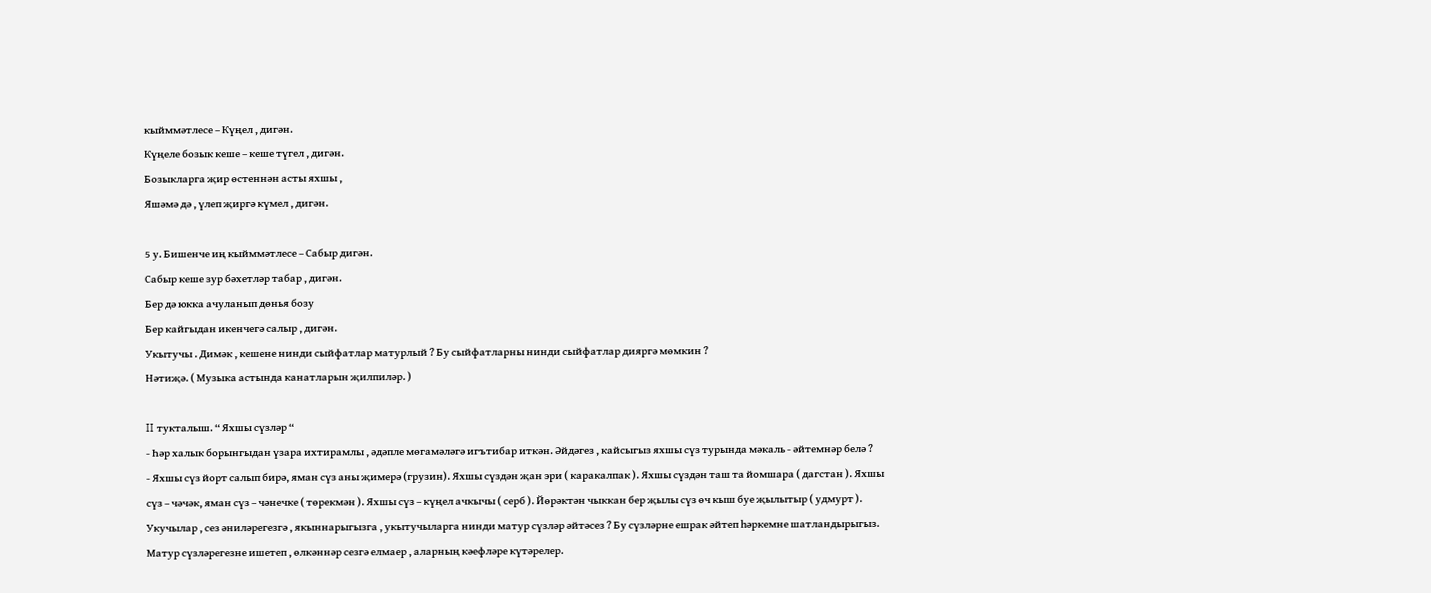кыйммәтлесе – Күңел , дигән.
Күңеле бозык кеше – кеше түгел , дигән.
Бозыкларга җир өстеннән асты яхшы ,
Яшәмә дә , үлеп җиргә күмел , дигән.

5 у. Бишенче иң кыйммәтлесе – Сабыр дигән.
Сабыр кеше зур бәхетләр табар , дигән.
Бер дә юкка ачуланып дөнья бозу
Бер кайгыдан икенчегә салыр , дигән.
Укытучы . Димәк , кешене нинди сыйфатлар матурлый ? Бу сыйфатларны нинди сыйфатлар дияргә мөмкин ?
Нәтиҗә. ( Музыка астында канатларын җилпиләр. )

II тукталыш. “ Яхшы сүзләр “
- Һәр халык борынгыдан үзара ихтирамлы , әдәпле мөгамәләгә игътибар иткән. Әйдәгез , кайсыгыз яхшы сүз турында мәкаль - әйтемнәр белә ?
- Яхшы сүз йорт салып бирә, яман сүз аны җимерә (грузин). Яхшы сүздән җан эри ( каракалпак ). Яхшы сүздән таш та йомшара ( дагстан ). Яхшы сүз – чәчәк, яман сүз – чәнечке ( төрекмән ). Яхшы сүз – күңел ачкычы ( серб ). Йөрәктән чыккан бер җылы сүз өч кыш буе җылытыр ( удмурт ).
Укучылар , сез әниләрегезгә , якыннарыгызга , укытучыларга нинди матур сүзләр әйтәсез ? Бу сүзләрне ешрак әйтеп һәркемне шатландырыгыз. Матур сүзләрегезне ишетеп , өлкәннәр сезгә елмаер , аларның кәефләре күтәрелер.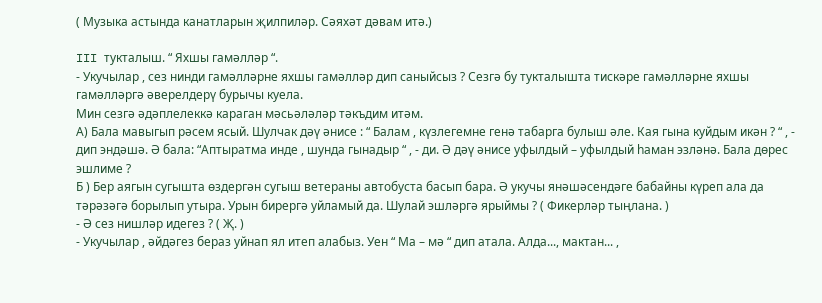( Музыка астында канатларын җилпиләр. Сәяхәт дәвам итә.)

III тукталыш. “ Яхшы гамәлләр “.
- Укучылар , сез нинди гамәлләрне яхшы гамәлләр дип саныйсыз ? Сезгә бу тукталышта тискәре гамәлләрне яхшы гамәлләргә әверелдерү бурычы куела.
Мин сезгә әдәплелеккә караган мәсьәләләр тәкъдим итәм.
А) Бала мавыгып рәсем ясый. Шулчак дәү әнисе : “ Балам , күзлегемне генә табарга булыш әле. Кая гына куйдым икән ? “ , - дип эндәшә. Ә бала: “Аптыратма инде , шунда гынадыр “ , - ди. Ә дәү әнисе уфылдый – уфылдый һаман эзләнә. Бала дөрес эшлиме ?
Б ) Бер аягын сугышта өздергән сугыш ветераны автобуста басып бара. Ә укучы янәшәсендәге бабайны күреп ала да тәрәзәгә борылып утыра. Урын бирергә уйламый да. Шулай эшләргә ярыймы ? ( Фикерләр тыңлана. )
- Ә сез нишләр идегез ? ( Җ. )
- Укучылар , әйдәгез бераз уйнап ял итеп алабыз. Уен “ Ма – мә “ дип атала. Алда..., мактан... ,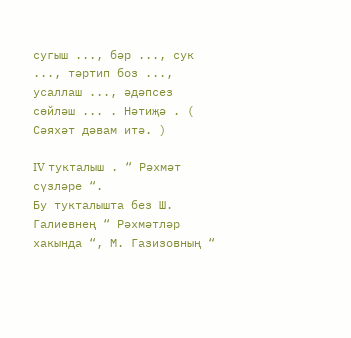сугыш ..., бәр ..., сук ..., тәртип боз ..., усаллаш ..., әдәпсез сөйләш ... . Нәтиҗә . ( Сәяхәт дәвам итә. )

IV тукталыш . “ Рәхмәт сүзләре “.
Бу тукталышта без Ш. Галиевнең “ Рәхмәтләр хакында “, М. Газизовның “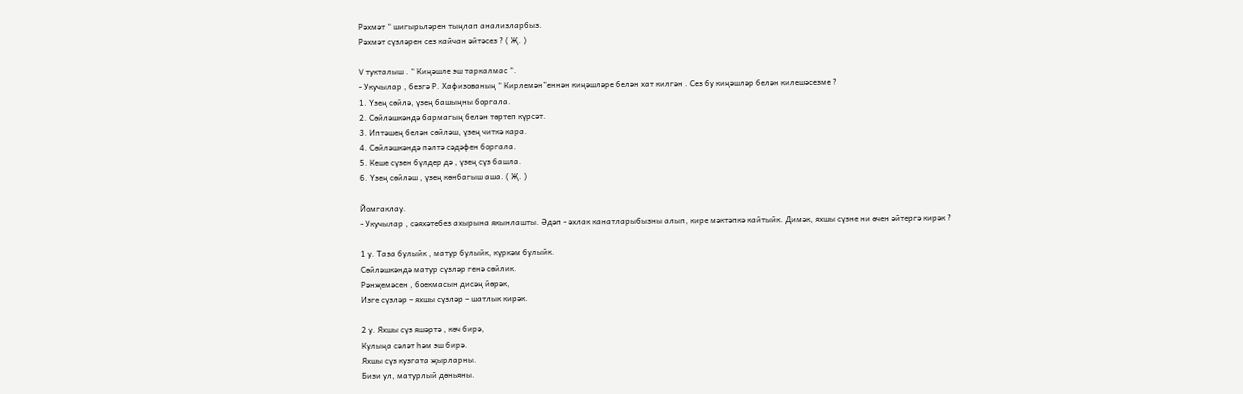Рәхмәт “ шигырьләрен тыңлап анализларбыз.
Рәхмәт сүзләрен сез кайчан әйтәсез ? ( Җ. )

V тукталыш . “ Киңәшле эш таркалмас “.
- Укучылар , безгә Р. Хафизованың “ Кирлемән”еннән киңәшләре белән хат килгән . Сез бу киңәшләр белән килешәсезме ?
1. Үзең сөйлә, үзең башыңны боргала.
2. Сөйләшкәндә бармагың белән төртеп күрсәт.
3. Иптәшең белән сөйләш, үзең читкә кара.
4. Сөйләшкәндә пәлтә сәдәфен боргала.
5. Кеше сүзен бүлдер дә , үзең сүз башла.
6. Үзең сөйләш , үзең көнбагыш аша. ( Җ. )

Йомгаклау.
- Укучылар , сәяхәтебез ахырына якынлашты. Әдәп - әхлак канатларыбызны алып, кире мәктәпкә кайтыйк. Димәк, яхшы сүзне ни өчен әйтергә кирәк ?

1 у. Таза булыйк , матур булыйк, күркәм булыйк.
Сөйләшкәндә матур сүзләр генә сөйлик.
Рәнҗемәсен , боекмасын дисәң йөрәк,
Изге сүзләр – яхшы сүзләр – шатлык кирәк.

2 у. Яхшы сүз яшәртә , көч бирә,
Кулыңа сәләт һәм эш бирә.
Яхшы сүз кузгата җырларны.
Бизи ул, матурлый дөньяны.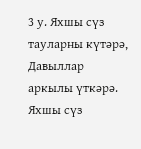3 у. Яхшы сүз тауларны күтәрә,
Давыллар аркылы үткәрә.
Яхшы сүз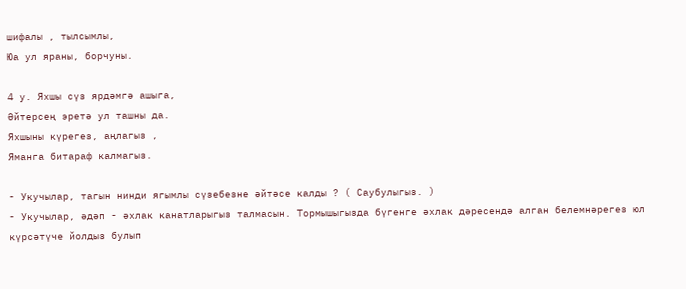шифалы , тылсымлы,
Юа ул яраны, борчуны.

4 у. Яхшы сүз ярдәмгә ашыга,
Әйтерсең эретә ул ташны да.
Яхшыны күрегез, аңлагыз ,
Яманга битараф калмагыз.

- Укучылар, тагын нинди ягымлы сүзебезне әйтәсе калды ? ( Саубулыгыз. )
- Укучылар, әдәп - әхлак канатларыгыз талмасын. Тормышыгызда бүгенге әхлак дәресендә алган белемнәрегез юл күрсәтүче йолдыз булып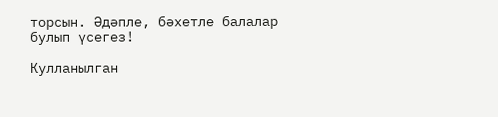торсын. Әдәпле, бәхетле балалар булып үсегез!

Кулланылган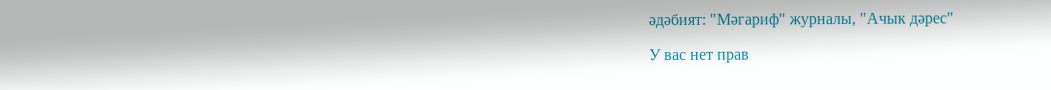әдәбият: "Мәгариф" журналы, "Ачык дәрес"

У вас нет прав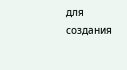для создания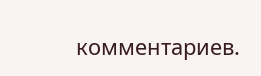комментариев.